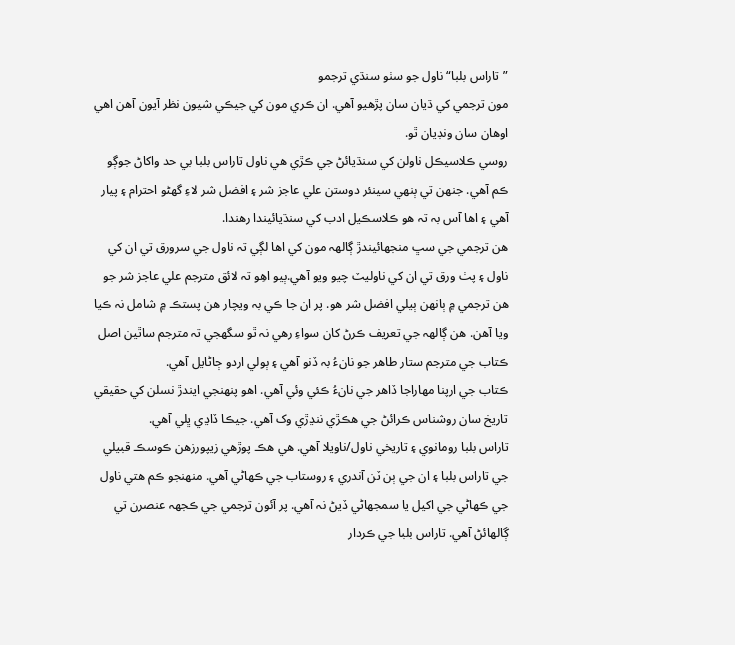”تاراس بلبا“ ناول جو سٺو سنڌي ترجمو
مون ترجمي کي ڌيان سان پڙهيو آهي. ان ڪري مون کي جيڪي شيون نظر آيون آهن اهي اوهان سان ونڊيان ٿو.
روسي ڪلاسيڪل ناولن کي سنڌيائڻ جي ڪڙي هي ناول تاراس بلبا بي حد واکاڻ جوڳو ڪم آهي. جنھن تي ٻنھي سينئر دوستن علي عاجز شر ۽ افضل شر لاءِ گهڻو احترام ۽ پيار آهي ۽ اها آس بہ تہ هو ڪلاسڪيل ادب کي سنڌيائيندا رهندا.
هن ترجمي جي سڀ منجهائيندڙ ڳالھہ مون کي اها لڳي تہ ناول جي سرورق تي ان کي ناول ۽ پٺ ورق تي ان کي ناوليٽ چيو ويو آهي.ٻيو اهِو تہ لائق مترجم علي عاجز شر جو هن ترجمي ۾ ٻانھن ٻيلي افضل شر هو. پر ان جا ڪي بہ ويچار هن پستڪ ۾ شامل نہ ڪيا ويا آهن. هن ڳالھہ جي تعريف ڪرڻ کان سواءِ رهي نہ ٿو سگهجي تہ مترجم ساٿين اصل ڪتاب جي مترجم ستار طاهر جو نانءُ بہ ڏنو آهي ۽ ٻولي اردو ڄاڻايل آهي.
ڪتاب جي ارپنا مھاراجا ڏاهر جي نانءُ ڪئي وئي آهي. اهو پنھنجي ايندڙ نسلن کي حقيقي تاريخ سان روشناس ڪرائڻ جي هڪڙي ننڍڙي وک آهي. جيڪا ڏاڍي ڀلي آهي.
تاراس بلبا رومانوي ۽ تاريخي ناول/ناويلا آهي. هي هڪ پوڙهي زيپورزهن ڪوسڪ قبيلي جي تاراس بلبا ۽ ان جي ٻن ٽن آندري ۽ روستاب جي ڪھاڻي آهي. منھنجو ڪم هتي ناول جي ڪھاڻي جي اکيل يا سمجهاڻي ڏيڻ نہ آهي. پر آئون ترجمي جي ڪجهہ عنصرن تي ڳالھائڻ آهي. تاراس بلبا جي ڪردار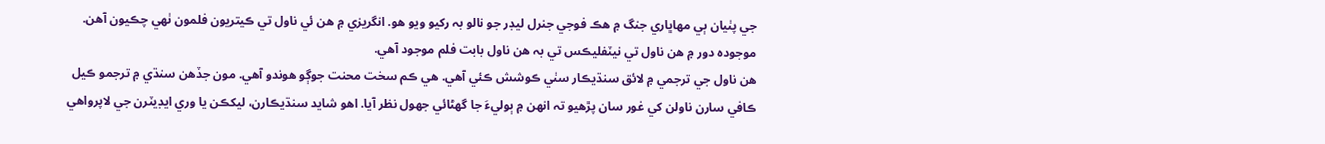جي پٺيان ٻي مھاڀاري جنگ ۾ هڪ فوجي جنرل ليڊر جو نالو بہ رکيو ويو هو. انگريزي ۾ هن ئي ناول تي ڪيتريون فلمون ٺھي چڪيون آهن. موجودہ دور ۾ هن ناول تي نيٽفليڪس تي بہ هن ناول بابت فلم موجود آهي.
هن ناول جي ترجمي ۾ لائق سنڌيڪار سٺي ڪوشش ڪئي آهي. هي ڪم سخت محنت جوڳو هوندو آهي. مون جڏهن سنڌي ۾ ترجمو ڪيل ڪافي سارن ناولن کي غور سان پڙهيو تہ انھن ۾ ٻوليءَ جا گهڻائي جهول نظر آيا. اهو شايد سنڌيڪارن، ليکڪن يا وري ايڊيٽرن جي لاپرواهي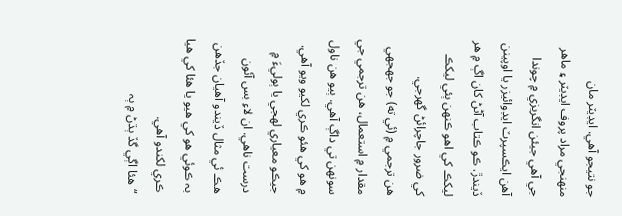جو نتيجو آهي. ايڊيٽر مان منھنجي مراد پروف ايڊيٽر ۽ ماهر جي آهي جيئن انگريزي ۾ چوندا آهن ايڪسپرٽ ايڊوائيزر يا اوپينن ڏيندڙ. ڪو ڪتاب آڻڻ کان اڳ ۾ هر ليکڪ کي اهو ڪنھن ٻئي ليکڪ کي ضرور جاچرائڻ گهرجي.
هن ترجمي ۾ (ئي ته) جو جهجهي مقدار ۾ استعمال، هن ترجمي جي سونھن تي داڳ آهي. ٻيو هن ناول ۾ هو کي هئو ڪري لکيو ويو آهي. جيڪو معياري لھجي يا ٻوليءَ ۾ درست ناهي. ان لاءِ بس آئون هڪ ئي مثال ڏيندو آهيان جڏهن بہ ڪوئي هو کي هيو يا هئا کي هيا ڪري لکندو آهي.
“هئا اڳي گڏ ٻڌڻ ۾ ٻہ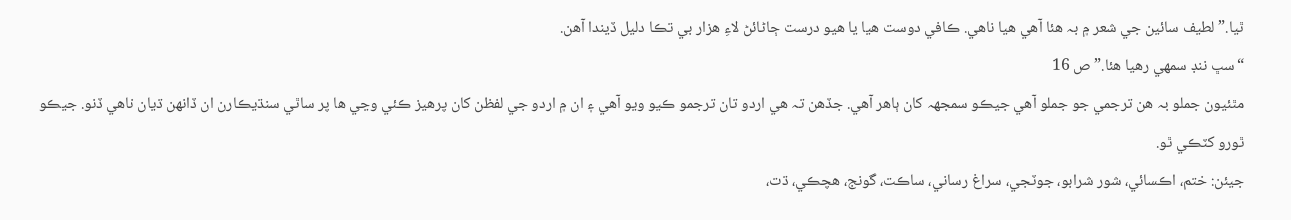ٿيا.” لطيف سائين جي شعر ۾ بہ هئا آهي هيا ناهي. ڪافي دوست هيا يا هيو درست ڄاڻائڻ لاءِ هزار بي تڪا دليل ڏيندا آهن.
“سڀ ننڊ سمھي رهيا هئا.” ص 16
مٿئيون جملو بہ هن ترجمي جو جملو آهي جيڪو سمجهہ کان ٻاهر آهي. جڏهن تہ هي اردو تان ترجمو ڪيو ويو آهي ۽ ان ۾ اردو جي لفظن کان پرهيز ڪئي وڃي ها پر ساٿي سنڌيڪارن ان ڏانھن ڌيان ناهي ڏنو. جيڪو ٿورو کٽڪي ٿو.
جيئن: ختم، اڪسائي، شور شرابو، جوٽجي، سراغ رساني، ساڪت، گونج، هچڪي، ڌت،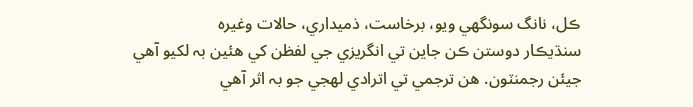ڪل، نانگ سونگهي ويو، برخاست، ذميداري، حالات وغيرہ
سنڌيڪار دوستن ڪن جاين تي انگريزي جي لفظن کي هئين بہ لکيو آهي جيئن رجمنٽون. هن ترجمي تي اترادي لھجي جو بہ اثر آهي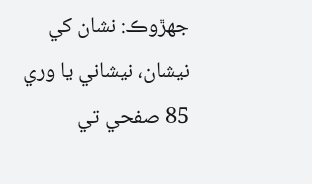جھڙوڪ: نشان کي نيشان، نيشاني يا وري 85 صفحي تي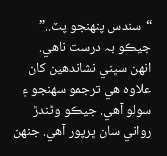“سندس پنھنجو پٽ..” جيڪو بہ درست ناهي.
انھن سڀني نشاندهين کان علاوہ هي ترجمو سھنجو ۽ سولو آهي. جيڪو وڻندڙ رواني سان ڀرپور آهي. جنھن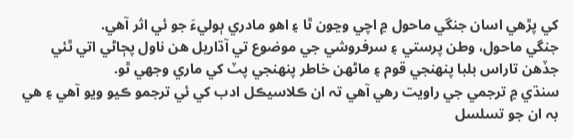کي پڙهي اسان جنگي ماحول ۾ اچي وڃون ٿا ۽ اهو مادري ٻوليءَ جو ئي اثر آهي.
جنگي ماحول، وطن پرستي ۽ سرفروشي جي موضوع تي آڌاريل هن ناول پڄاڻي اتي ٿئي جڏهن تاراس بلبا پنھنجي قوم ۽ ماڻھن خاطر پنھنجي پٽ کي ماري وجهي ٿو.
سنڌي ۾ ترجمي جي راويت رهي آهي تہ ان ڪلاسيڪل ادب کي ئي ترجمو ڪيو ويو آهي ۽ هي بہ ان جو تسلسل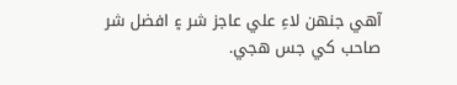آهي جنھن لاءِ علي عاجز شر ۽ افضل شر صاحب کي جس هجي.